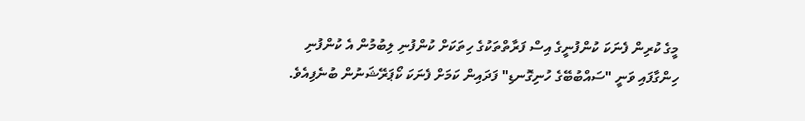މީގެ ކުރިން ފެނަކަ ކުންފުނީގެ އިސް ފަރާތްތަކުގެ ހިތަކަށް ކުންފުނި ލިބުމުން އެ ކުންފުނި ހިންގާފައި ވަނީ "ސައްބުބޭގެ ހުނިގޮނޑި" ފަދައިން ކަމަށް ފެނަކަ ކޯޕަރޭޝަނުން ބުނެފިއެވެ.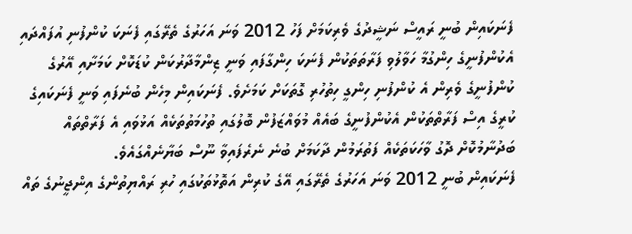ފެނަކައިން ބުނީ ރައީސް ނަޝީދުގެ ވެރިކަމަށް ފަހު 2012 ވަނަ އަހަރުގެ ތެރޭގައި ފެނަކަ ކުންފުނި އުފައްދައި އެކުންފުނީގެ ހިންގުމާ ހަވާލުވި ފަރާތަތަކުން ފެނަކަ ހިންގާފައި ވަނީ ޒިންމާދާރުކަން ކުޑަކޮށް ކަމަށާއި އޭރުގެ ކުންފުނީގެ ވެރިން އެ ކުންފުނި ހިންގީ ހިތުހުރި ގޮތަކަށް ކަމަށެވެ. ފެނަކައިން މިހެން ބުނެފައި ވަނީ ފެނަކައިގެ ކުރީގެ އިސް ފަރާތްތަކުން އެކުންފުނީގެ ބައެއް މުވައްޒަފުން ބޮލުގައި ތުހުމަތުތަކެއް އަޅުވައި އެ ފަރާތްތައް ބަދުނާމުކޮށް ދޮގު ވާހަކަތަކެއް ފަތުރަމުން ދާކަމަށް ބުނެ ނެރެފައިވާ ނޫސް ބަޔާނެއްގައެވެ.
ފެނަކައިން ބުނީ 2012 ވަނަ އަހަރުގެ ތެރޭގައި އޭގެ ކުރިން އަތޮޅުތަކުގައި ހުރި ރައްޔިތުންގެ އިންޖީނުގެ ތައް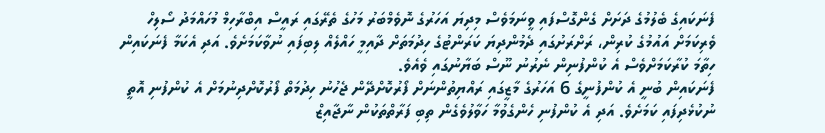ފެނަކައިގެ ބެލުމުގެ ދަށަށް ގެންގޮސްފައި ވީނަމަވެސް މިދިޔަ އަހަރުގެ ނޮވެމްބަރު މަހުގެ ތެރޭގައި ރައީސް އިބްރާހިމް މުހައްމަދު ސޯލިހް ވެރިކަމަށް އައުމުގެ ކުރިން، ރަށްރަށުގައި ދެމުންދިޔަ ކަރަންޓުގެ ހިދުމަތަށް ދާއިމީ ހައްލެއް ލިބިފައި ނުވާކަމަށެވެ. އަދި އެކަމާ ފެނަކައިން ހިތާމަ ކުރާކަމަށްވެސް އެ ކުންފުނިން ނެރުނު ނޫސް ބަޔާނުގައި ވެއެވެ.
ފެނަކައިން ބުނީ އެ ކުންފުނީގެ 6 އަހަރުގެ މާޒީގައި ރައްޔިތުންނަށް ފޯރުކޮށްދޭން ޖެހުނު ހިދުމަތް ފޯރުކޮށްދިނުމަށް އެ ކުންފުނި އޮތީ ނުކުޅެދިފައި ކަމަށެވެ. އަދި އެ ކުންފުނި ހެންގެވުމާ ހަވާލުވެގެން ތިބި ފަރާތްތަކުން ނާޖާއިޒް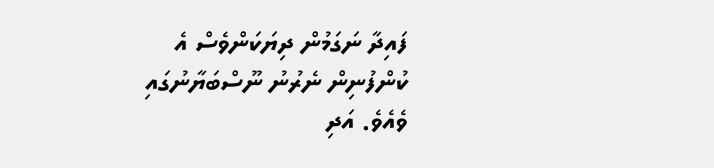ފައިދާ ނަގަމުން ދިޔަކަންވެސް އެ ކުންފުނިން ނެރުނު ނޫސްބަޔާނުގައި ވެއެވެ. އަދި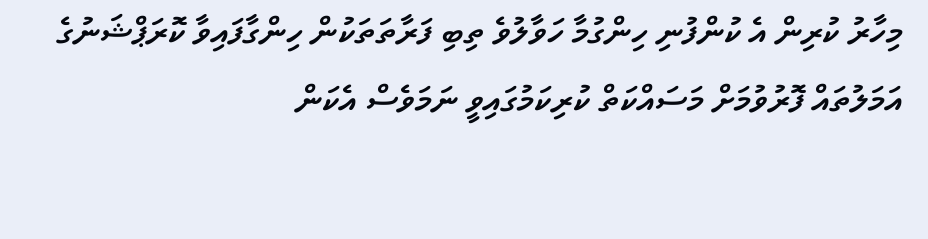މިހާރު ކުރިން އެ ކުންފުނި ހިންގުމާ ހަވާލުވެ ތިބި ފަރާތަތަކުން ހިންގާފައިވާ ކޮރަޕްޝަނުގެ އަމަލުތައް ފޮރުވުމަށް މަސައްކަތް ކުރިކަމުގައިވީ ނަމަވެސް އެކަން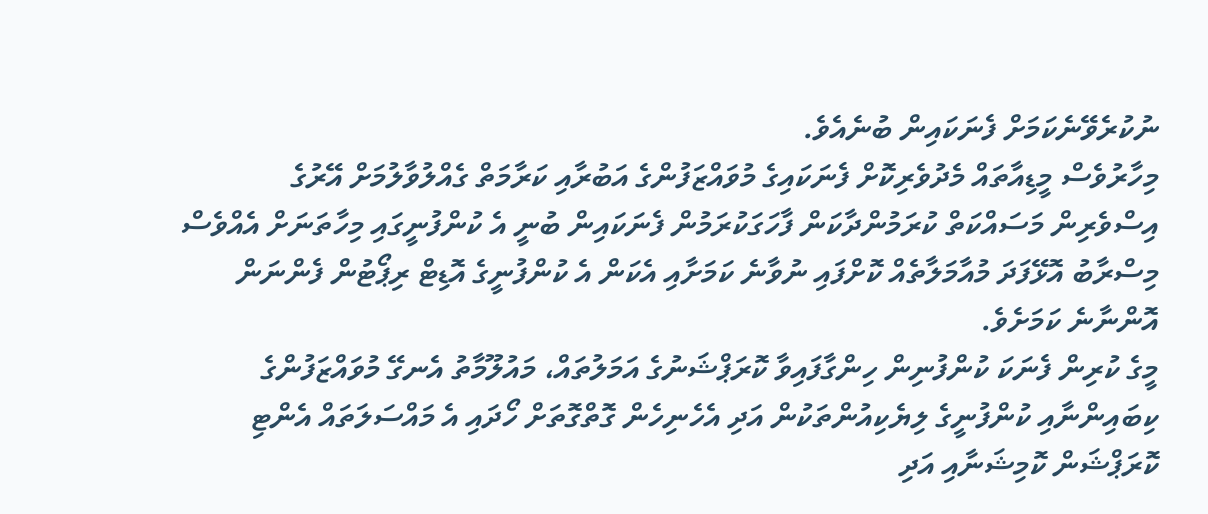ނުކުރެވޭނެކަމަށް ފެނަކައިން ބުނެއެވެ.
މިހާރުވެސް މީޑިއާތައް މެދުވެރިކޮށް ފެނަކައިގެ މުވައްޒަފުންގެ އަބުރާއި ކަރާމަތް ގެއްލުވާލުމަށް އޭރުގެ އިސްވެރިން މަސައްކަތް ކުރަމުންދާކަން ފާހަގަކުރަމުން ފެނަކައިން ބުނީ އެ ކުންފުނީގައި މިހާތަނަށް އެއްވެސް މިސްރާބު އޮޅޭފަދަ މުއާމަލާތެއް ކޮށްފައި ނުވާނެ ކަމަށާއި އެކަން އެ ކުންފުނީގެ އޮޑިޓް ރިޕޯޓުން ފެންނަން އޮންނާނެ ކަމަށެވެ.
މީގެ ކުރިން ފެނަކަ ކުންފުނިން ހިންގާފައިވާ ކޮރަޕްޝަނުގެ އަމަލުތައް، މައުލޫމާތު އެނގޭ މުވައްޒަފުންގެ ކިބައިންނާއި ކުންފުނީގެ ލިޔެކިއުންތަކުން އަދި އެހެނިހެން ގޮތްގޮތަށް ހޯދައި އެ މައްސަލަތައް އެންޓި ކޮރަޕްޝަން ކޮމިޝަނާއި އަދި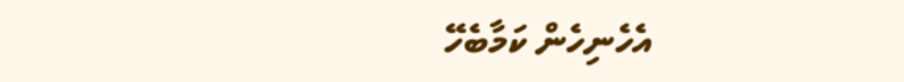އެހެނިހެން ކަމާބެހޭ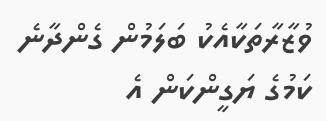ވުޒާރާތަކާއެކު ބަލަމުން ގެންދާނެ ކަމުގެ ޔަގީންކަން އެ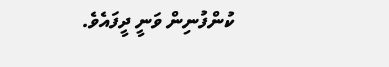ކުންފުނިން ވަނީ ދީފައެވެ.